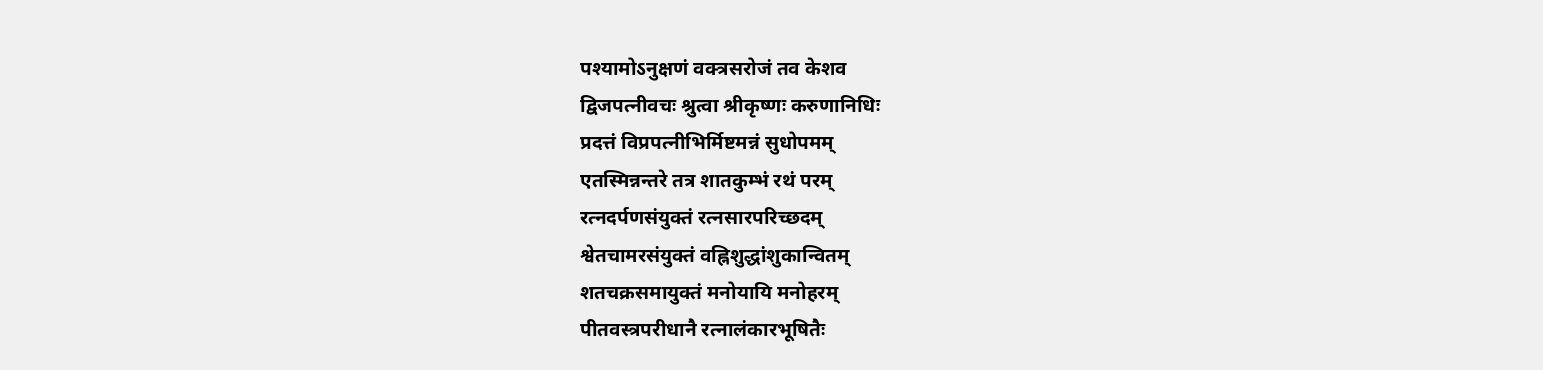पश्यामोऽनुक्षणं वक्त्रसरोजं तव केशव
द्विजपत्नीवचः श्रुत्वा श्रीकृष्णः करुणानिधिः
प्रदत्तं विप्रपत्नीभिर्मिष्टमन्नं सुधोपमम्
एतस्मिन्नन्तरे तत्र शातकुम्भं रथं परम्
रत्नदर्पणसंयुक्तं रत्नसारपरिच्छदम्
श्वेतचामरसंयुक्तं वह्निशुद्धांशुकान्वितम्
शतचक्रसमायुक्तं मनोयायि मनोहरम्
पीतवस्त्रपरीधानै रत्नालंकारभूषितैः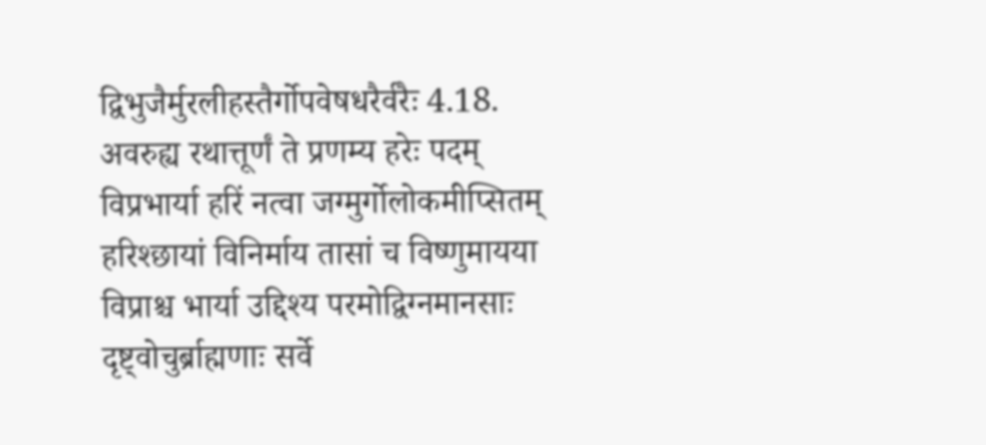द्विभुजैर्मुरलीहस्तैर्गोपवेषधरैर्वरैः 4.18.
अवरुह्य रथात्तूर्णं ते प्रणम्य हरेः पदम्
विप्रभार्या हरिं नत्वा जग्मुर्गोलोकमीप्सितम्
हरिश्छायां विनिर्माय तासां च विष्णुमायया
विप्राश्च भार्या उद्दिश्य परमोद्विग्नमानसाः
दृष्ट्वोचुर्ब्राह्मणाः सर्वे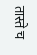तास्ते च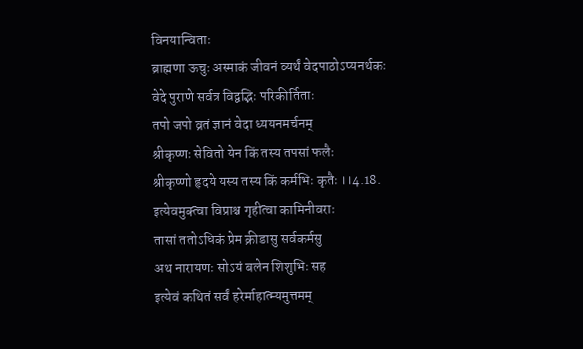विनयान्विताः
ब्राह्मणा ऊचुः अस्माकं जीवनं व्यर्थं वेदपाठोऽप्यनर्थकः
वेदे पुराणे सर्वत्र विद्वद्भिः परिकीर्तिताः
तपो जपो व्रतं ज्ञानं वेदा ध्ययनमर्चनम्
श्रीकृष्णः सेवितो येन किं तस्य तपसां फलैः
श्रीकृष्णो हृदये यस्य तस्य किं कर्मभिः कृतैः ।।4.18.
इत्येवमुक्त्वा विप्राश्च गृहीत्वा कामिनीवराः
तासां ततोऽधिकं प्रेम क्रीडासु सर्वकर्मसु
अथ नारायणः सोऽयं बलेन शिशुभिः सह
इत्येवं कथितं सर्वं हरेर्माहात्म्यमुत्तमम्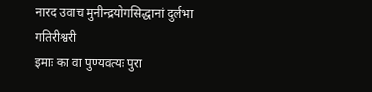नारद उवाच मुनीन्द्रयोगसिद्धानां दुर्लभा गतिरीश्वरी
इमाः का वा पुण्यवत्यः पुरा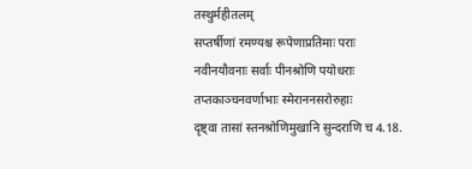तस्थुर्महीतलम्
सप्तर्षीणां रमण्यश्च रूपेणाप्रतिमाः पराः
नवीनयौवनाः सर्वाः पीनश्रोणि पयोधराः
तप्तकाञ्चनवर्णाभाः स्मेराननसरोरुहाः
दृष्ट्वा तासां स्तनश्रोणिमुखानि सुन्दराणि च 4.18.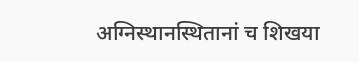अग्निस्थानस्थितानां च शिखया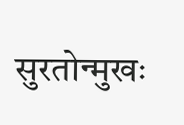सुरतोन्मुखः